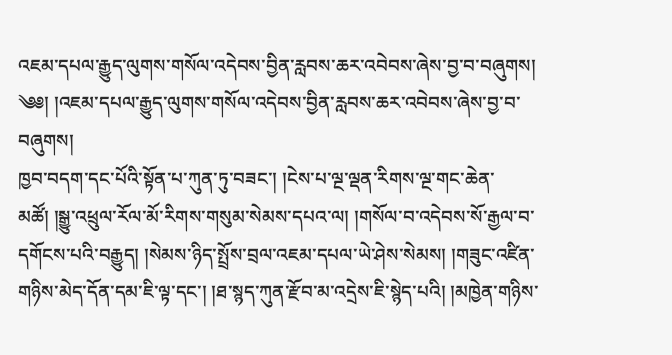འཇམ་དཔལ་རྒྱུད་ལུགས་གསོལ་འདེབས་བྱིན་རླབས་ཆར་འབེབས་ཞེས་བྱ་བ་བཞུགས།
༄༅། །འཇམ་དཔལ་རྒྱུད་ལུགས་གསོལ་འདེབས་བྱིན་རླབས་ཆར་འབེབས་ཞེས་བྱ་བ་བཞུགས།
ཁྱབ་བདག་དང་པོའི་སྟོན་པ་ཀུན་ཏུ་བཟང་། །ངེས་པ་ལྔ་ལྡན་རིགས་ལྔ་གང་ཆེན་མཚོ། །སྒྱུ་འཕྲུལ་རོལ་མོ་རིགས་གསུམ་སེམས་དཔའ་ལ། །གསོལ་བ་འདེབས་སོ་རྒྱལ་བ་དགོངས་པའི་བརྒྱུད། །སེམས་ཉིད་སྤྲོས་བྲལ་འཇམ་དཔལ་ཡེ་ཤེས་སེམས། །གཟུང་འཛིན་གཉིས་མེད་དོན་དམ་ཇི་ལྟ་དང་། །ཐ་སྙད་ཀུན་རྫོབ་མ་འདྲེས་ཇི་སྙེད་པའི། །མཁྱེན་གཉིས་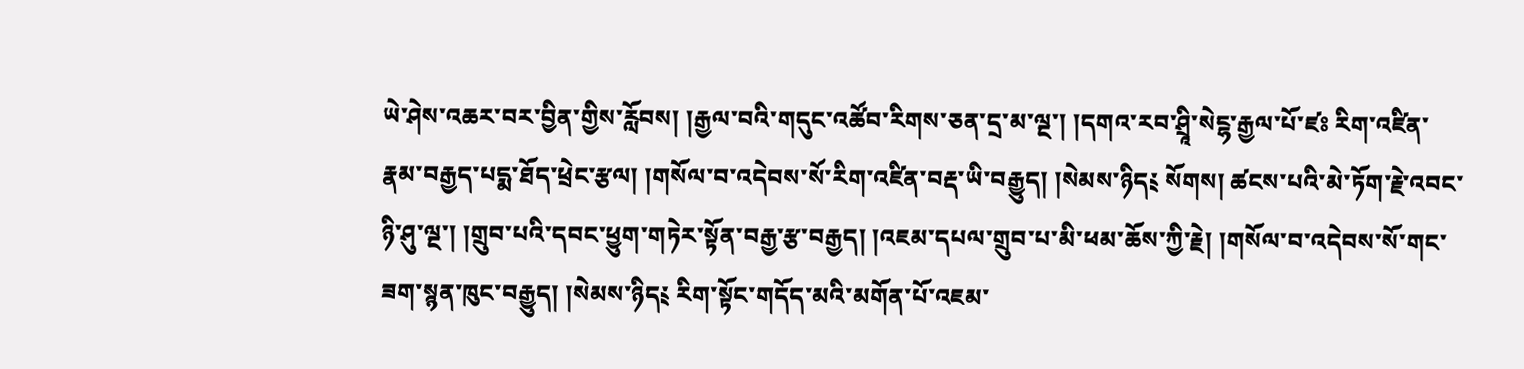ཡེ་ཤེས་འཆར་བར་བྱིན་གྱིས་རློབས། །རྒྱལ་བའི་གདུང་འཚོབ་རིགས་ཅན་དྲ་མ་ལྔ་། །དགའ་རབ་ཤྲཱི་སེངྷ་རྒྱལ་པོ་ཛཿ རིག་འཛིན་རྣམ་བརྒྱད་པདྨ་ཐོད་ཕྲེང་རྩལ། །གསོལ་བ་འདེབས་སོ་རིག་འཛིན་བརྡ་ཡི་བརྒྱུད། །སེམས་ཉིད༴ སོགས། ཚངས་པའི་མེ་ཏོག་རྗེ་འབང་ཉི་ཤུ་ལྔ་། །གྲུབ་པའི་དབང་ཕྱུག་གཏེར་སྟོན་བརྒྱ་རྩ་བརྒྱད། །འཇམ་དཔལ་གྲུབ་པ་མི་ཕམ་ཆོས་ཀྱི་རྗེ། །གསོལ་བ་འདེབས་སོ་གང་ཟག་སྙན་ཁུང་བརྒྱུད། །སེམས་ཉིད༴ རིག་སྟོང་གདོད་མའི་མགོན་པོ་འཇམ་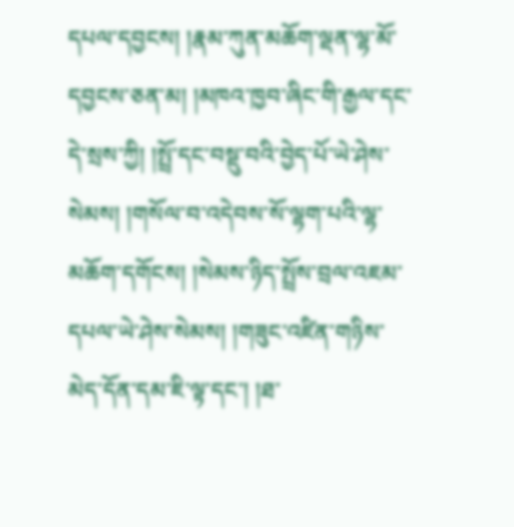དཔལ་དབྱངས། །རྣམ་ཀུན་མཆོག་ལྡན་ལྷ་མོ་དབྱངས་ཅན་མ། །མཁའ་ཁྱབ་ཞིང་གི་རྒྱལ་དང་དེ་སྲས་ཀྱི། །སྤྲོ་དང་བསྡུ་བའི་བྱེད་པོ་ཡེ་ཤེས་སེམས། །གསོལ་བ་འདེབས་སོ་ལྷག་པའི་ལྷ་མཆོག་དགོངས། །སེམས་ཉིད་སྤྲོས་བྲལ་འཇམ་དཔལ་ཡེ་ཤེས་སེམས། །གཟུང་འཛིན་གཉིས་མེད་དོན་དམ་ཇི་ལྟ་དང་། །ཐ་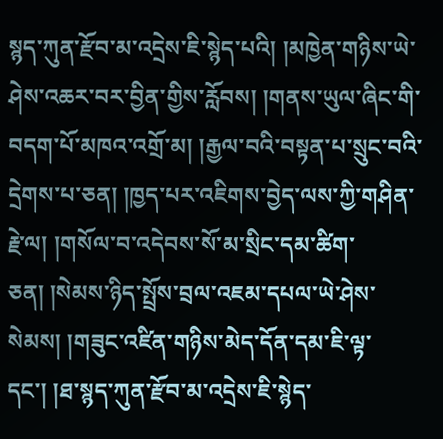སྙད་ཀུན་རྫོབ་མ་འདྲེས་ཇི་སྙེད་པའི། །མཁྱེན་གཉིས་ཡེ་ཤེས་འཆར་བར་བྱིན་གྱིས་རློབས། །གནས་ཡུལ་ཞིང་གི་བདག་པོ་མཁའ་འགྲོ་མ། །རྒྱལ་བའི་བསྟན་པ་སྲུང་བའི་དྲེགས་པ་ཅན། །ཁྱད་པར་འཇིགས་བྱེད་ལས་ཀྱི་གཤིན་རྗེ་ལ། །གསོལ་བ་འདེབས་སོ་མ་སྲིང་དམ་ཚིག་ཅན། །སེམས་ཉིད་སྤྲོས་བྲལ་འཇམ་དཔལ་ཡེ་ཤེས་སེམས། །གཟུང་འཛིན་གཉིས་མེད་དོན་དམ་ཇི་ལྟ་དང་། །ཐ་སྙད་ཀུན་རྫོབ་མ་འདྲེས་ཇི་སྙེད་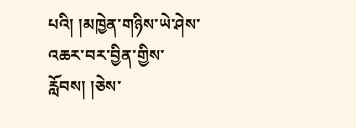པའི། །མཁྱེན་གཉིས་ཡེ་ཤེས་འཆར་བར་བྱིན་གྱིས་རློབས། །ཅེས་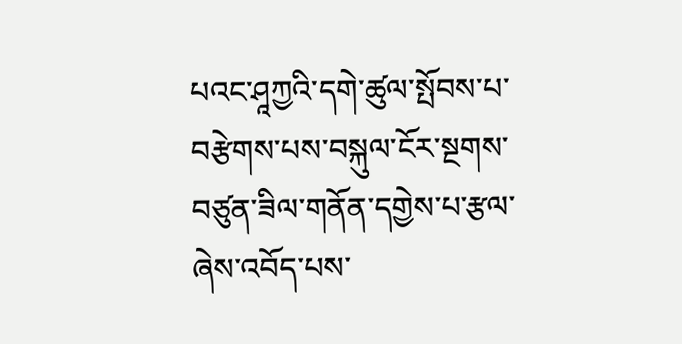པའང་ཤཱཀྱའི་དགེ་ཚུལ་སྤོབས་པ་བརྩེགས་པས་བསྐུལ་ངོར་སྔགས་བཙུན་ཟིལ་གནོན་དགྱེས་པ་རྩལ་ཞེས་འབོད་པས་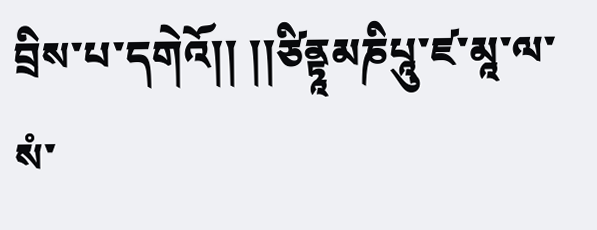བྲིས་པ་དགེའོ།། །།ཙིནྟཱམཎིཔཱུ་ཛ་མཱ་ལ་སཾ་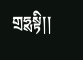གྲཧྶསྟི།།